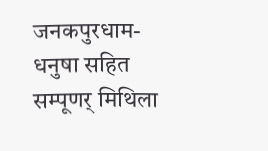जनकपुरधाम- धनुषा सहित सम्पूणर् मिथिला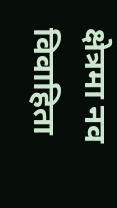क्षेत्रमा नव विवाहिता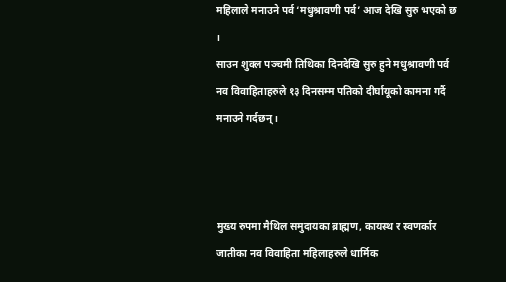महिलाले मनाउने पर्व ‘मधुश्रावणी पर्व’ आज देखि सुरु भएको छ ।
साउन शुक्ल पञ्चमी तिथिका दिनदेखि सुरु हुने मधुश्रावणी पर्व नव विवाहिताहरुले १३ दिनसम्म पतिको दीर्घायूको कामना गर्दै मनाउने गर्दछन् ।



मुख्य रुपमा मैथिल समुदायका ब्राह्मण, कायस्थ र स्वणर्कार जातीका नव विवाहिता महिलाहरुले धार्मिक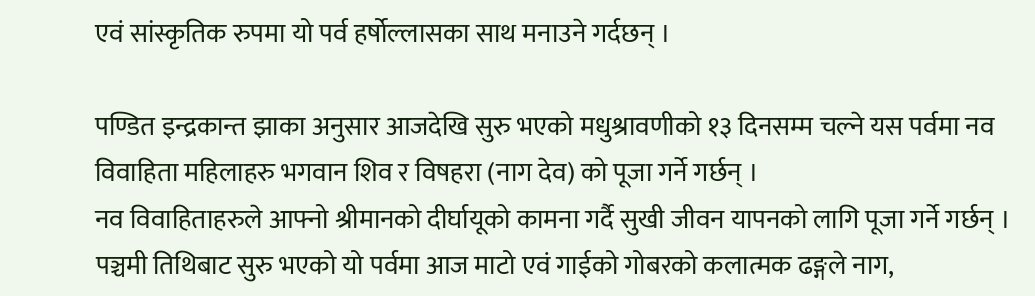एवं सांस्कृतिक रुपमा यो पर्व हर्षोल्लासका साथ मनाउने गर्दछन् ।

पण्डित इन्द्रकान्त झाका अनुसार आजदेखि सुरु भएको मधुश्रावणीको १३ दिनसम्म चल्ने यस पर्वमा नव विवाहिता महिलाहरु भगवान शिव र विषहरा (नाग देव) को पूजा गर्ने गर्छन् ।
नव विवाहिताहरुले आफ्नो श्रीमानको दीर्घायूको कामना गर्दै सुखी जीवन यापनको लागि पूजा गर्ने गर्छन् । पञ्चमी तिथिबाट सुरु भएको यो पर्वमा आज माटो एवं गाईको गोबरको कलात्मक ढङ्गले नाग,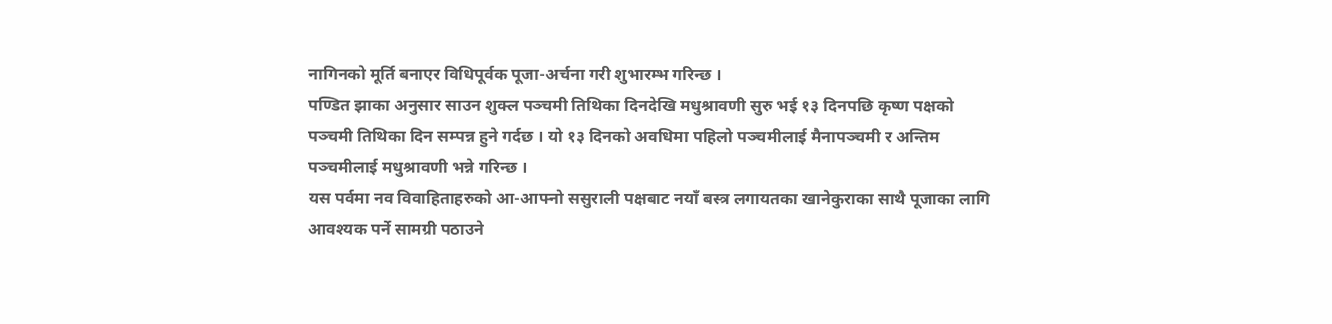नागिनको मूर्ति बनाएर विधिपूर्वक पूजा-अर्चना गरी शुभारम्भ गरिन्छ ।
पण्डित झाका अनुसार साउन शुक्ल पञ्चमी तिथिका दिनदेखि मधुश्रावणी सुरु भई १३ दिनपछि कृष्ण पक्षको पञ्चमी तिथिका दिन सम्पन्न हुने गर्दछ । यो १३ दिनको अवधिमा पहिलो पञ्चमीलाई मैनापञ्चमी र अन्तिम पञ्चमीलाई मधुश्रावणी भन्ने गरिन्छ ।
यस पर्वमा नव विवाहिताहरुको आ-आफ्नो ससुराली पक्षबाट नयाँ बस्त्र लगायतका खानेकुराका साथै पूजाका लागि आवश्यक पर्ने सामग्री पठाउने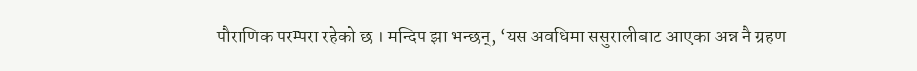पौराणिक परम्परा रहेको छ । मन्दिप झा भन्छन्, ‘यस अवधिमा ससुरालीबाट आएका अन्न नै ग्रहण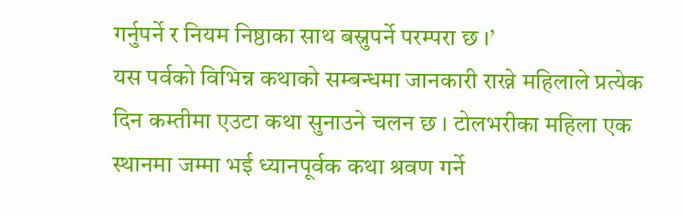गर्नुपर्ने र नियम निष्ठाका साथ बस्नुपर्ने परम्परा छ ।’
यस पर्वको विभिन्न कथाको सम्बन्धमा जानकारी राख्ने महिलाले प्रत्येक दिन कम्तीमा एउटा कथा सुनाउने चलन छ । टोलभरीका महिला एक स्थानमा जम्मा भई ध्यानपूर्वक कथा श्रवण गर्ने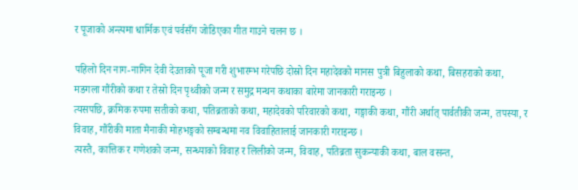र पूजाको अन्त्यमा धार्मिक एवं पर्वसँग जोडिएका गीत गाउने चलन छ ।

पहिलो दिन नाग-नागिन देवी देउताको पूजा गरी शुभारम्भ गरेपछि दोस्रो दिन महादेवको मानस पुत्री बिहुलाको कथा, बिसहराको कथा, मङगला गौंरीको कथा र तेस्रो दिन पृथ्वीको जन्म र समुद्र मन्थन कथाका बारेमा जानकारी गराइन्छ ।
त्यसपछि, क्रमिक रुपमा सतीको कथा, पतिब्रताको कथा, महादेवको परिवारको कथा, गङ्गाकी कथा, गौंरी अर्थात् पार्वतीकी जन्म, तपस्या, र विवाह, गौंरीकी माता मैनाकी मोहभङ्गको सम्बन्धमा नव विवाहितालाई जानकारी गराइन्छ ।
त्यस्तै, कात्तिक र गणेशको जन्म, सन्ध्याको विवाह र लिलीको जन्म, विवाह, पतिब्रता सुकन्याकी कथा, बाल वसन्त,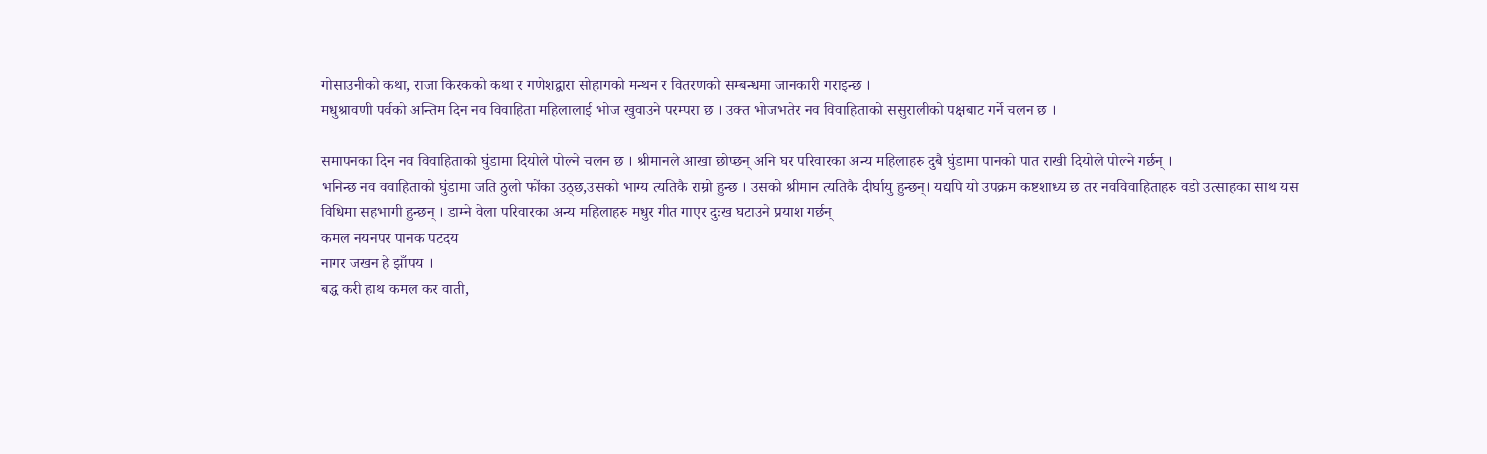गोसाउनीको कथा, राजा किरकको कथा र गणेशद्वारा सोहागको मन्थन र वितरणको सम्बन्धमा जानकारी गराइन्छ ।
मधुश्रावणी पर्वको अन्तिम दिन नव विवाहिता महिलालाई भोज खुवाउने परम्परा छ । उक्त भोजभतेर नव विवाहिताको ससुरालीको पक्षबाट गर्ने चलन छ ।

समापनका दिन नव विवाहिताको घुंडामा दियोले पोल्ने चलन छ । श्रीमानले आखा छोप्छन् अनि घर परिवारका अन्य महिलाहरु दुबै घुंडामा पानको पात राखी दियोले पोल्ने गर्छन् ।
भनिन्छ नव ववाहिताको घुंडामा जति ठुलो फोंका उठ्छ,उसको भाग्य त्यतिकै राम्रो हुन्छ । उसको श्रीमान त्यतिकै दीर्घायु हुन्छन्। यद्यपि यो उपक्रम कष्टशाध्य छ तर नवविवाहिताहरु वडो उत्साहका साथ यस विधिमा सहभागी हुन्छन् । डाम्ने वेला परिवारका अन्य महिलाहरु मधुर गीत गाएर दुःख घटाउने प्रयाश गर्छन्
कमल नयनपर पानक पटदय
नागर जखन हे झाँपय ।
बद्ध करी हाथ कमल कर वाती,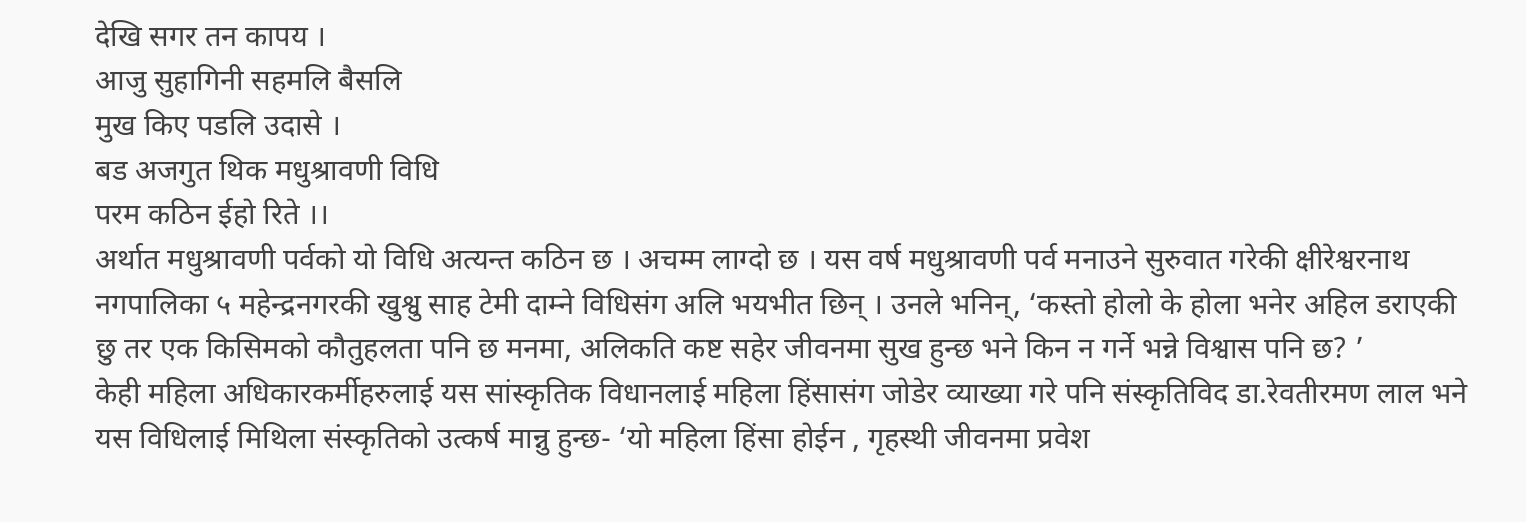देखि सगर तन कापय ।
आजु सुहागिनी सहमलि बैसलि
मुख किए पडलि उदासे ।
बड अजगुत थिक मधुश्रावणी विधि
परम कठिन ईहो रिते ।।
अर्थात मधुश्रावणी पर्वको यो विधि अत्यन्त कठिन छ । अचम्म लाग्दो छ । यस वर्ष मधुश्रावणी पर्व मनाउने सुरुवात गरेकी क्षीरेश्वरनाथ नगपालिका ५ महेन्द्रनगरकी खुश्वु साह टेमी दाम्ने विधिसंग अलि भयभीत छिन् । उनले भनिन्, ‘कस्तो होलो के होला भनेर अहिल डराएकी छु तर एक किसिमको कौतुहलता पनि छ मनमा, अलिकति कष्ट सहेर जीवनमा सुख हुन्छ भने किन न गर्ने भन्ने विश्वास पनि छ? ’
केही महिला अधिकारकर्मीहरुलाई यस सांस्कृतिक विधानलाई महिला हिंसासंग जोडेर व्याख्या गरे पनि संस्कृतिविद डा.रेवतीरमण लाल भने यस विधिलाई मिथिला संस्कृतिको उत्कर्ष मान्नु हुन्छ- ‘यो महिला हिंसा होईन , गृहस्थी जीवनमा प्रवेश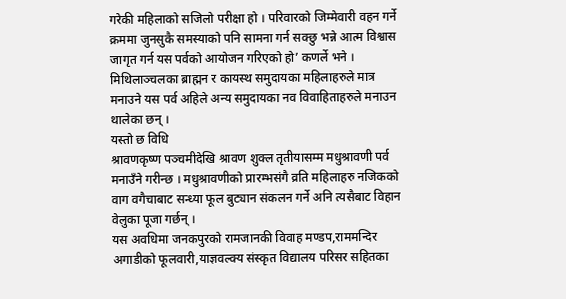गरेकी महिलाको सजिलो परीक्षा हो । परिवारको जिम्मेवारी वहन गर्ने क्रममा जुनसुकै समस्याको पनि सामना गर्न सक्छु भन्ने आत्म विश्वास जागृत गर्न यस पर्वको आयोजन गरिएको हो’ कणर्ले भने ।
मिथिलाञ्चलका ब्राह्मन र कायस्थ समुदायका महिलाहरुले मात्र मनाउने यस पर्व अहिले अन्य समुदायका नव विवाहिताहरुले मनाउन थालेका छन् ।
यस्तो छ विधि
श्रावणकृष्ण पञ्चमीदेखि श्रावण शुक्ल तृतीयासम्म मधुश्रावणी पर्व मनाउँने गरीन्छ । मधुश्रावणीको प्रारम्भसंगै व्रति महिलाहरु नजिकको वाग वगैचाबाट सन्ध्या फूल बुट्यान संकलन गर्ने अनि त्यसैबाट विहान वेलुका पूजा गर्छन् ।
यस अवधिमा जनकपुरको रामजानकी विवाह मण्डप,राममन्दिर अगाडीको फूलवारी,याज्ञवल्क्य संस्कृत विद्यालय परिसर सहितका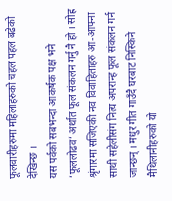फूलवारीहरुमा महिलाहरुको चहल पहल बढेको देखिन्छ ।
यस पर्वको सबभन्दा आकर्षक पक्ष भने ’फूललोढव’ अर्थात फूल संकलन गर्नु नै हो । सोह्र श्रृंगारमा सजिएकी नव विवाहिताहरु आ-आफ्ना साथी सहेलीसंग नित्य अपरान्ह फूल संकलन गर्न जान्छन् । मधुर गीत गाउँदै घरबाट निस्किने मैथिलानीहरुको यो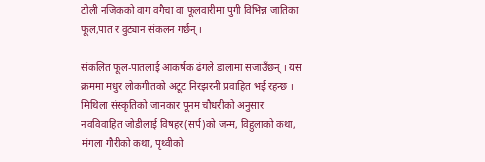टोली नजिकको वाग वगैचा वा फूलवारीमा पुगी विभिन्न जातिका फूल,पात र वुट्यान संकलन गर्छन् ।

संकलित फूल-पातलाई आकर्षक ढंगले डालामा सजाउँछन् । यस क्रममा मधुर लोकगीतको अटूट निरझरनी प्रवाहित भई रहन्छ ।
मिथिला संस्कृतिको जानकार पूनम चौधरीको अनुसार नवविवाहित जोडीलाई विषहर(सर्प)को जन्म, विहुलाको कथा, मंगला गौरीको कथा, पृथ्वीको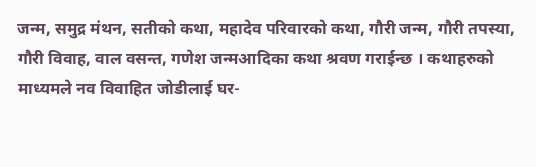जन्म, समुद्र मंथन, सतीको कथा, महादेव परिवारको कथा, गौरी जन्म, गौरी तपस्या, गौरी विवाह, वाल वसन्त, गणेश जन्मआदिका कथा श्रवण गराईन्छ । कथाहरुको माध्यमले नव विवाहित जोडीलाई घर-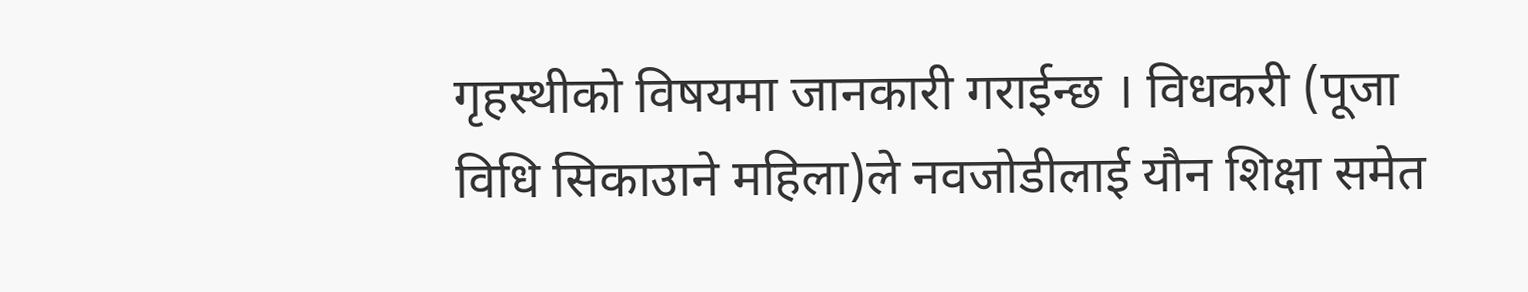गृहस्थीको विषयमा जानकारी गराईन्छ । विधकरी (पूजा विधि सिकाउाने महिला)ले नवजोडीलाई यौन शिक्षा समेत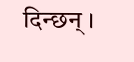दिन्छन् ।